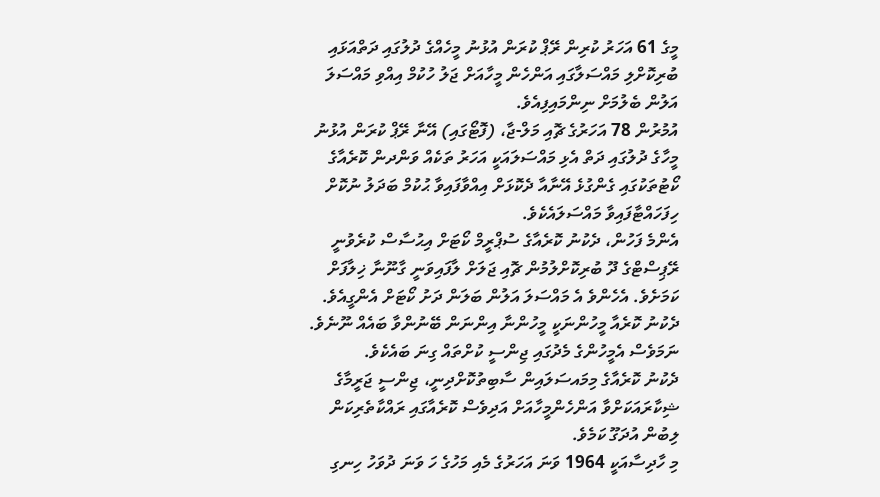މީގެ 61 އަހަރު ކުރިން ރޭޕް ކުރަން އުޅުނު މީހެއްގެ ދުލުގައި ދަތްއަޅައި ބުރިކޮށްލި މައްސަލާގައި އަންހެން މީހާއަށް ޖަލު ހުކުމް އިއްވި މައްސަލަ އަލުން ބެލުމަށް ނިންމައިފިއެވެ.
އުމުރުން 78 އަހަރުގެ ޗޮއި މަލް-ޖާ، (ފޮޓޯގައި) އޭނާ ރޭޕް ކުރަން އުޅުނު މީހާގެ ދުލުގައި ދަތް އެޅި މައްސަލައަކީ އަހަރު ތަކެއް ވަންދން ކޮރެއާގެ ކޯޓުތަކުގައި ގެންގުޅެ އޭނާއާ ދެކޮޅަށް އިއްވާފައިވާ ޙުކުމް ބަދަލު ނުކޮށް ހިފަހައްޓާފައިވާ މައްސަލައެކެވެ.
އެންމެ ފަހުން، ދެކުނު ކޮރެއާގެ ސުޕްރީމް ކޯޓަށް އިޙުސާސް ކުރެވުނީ ރޭޕިސްޓްގެ ދޫ ބުރިކޮށްލުމުން ޗޮއި ޖަލަށް ލާފައިވަނީ ގާނޫނާ ޚިލާފަށް ކަމަށެވެ. އެހެންވެ އެ މައްސަލަ އަލުން ބަލަން ދަށު ކޯޓަށް އެންގީއެވެ.
ދެކުނު ކޮރެއާ މީހުންނަކީ މީހުންނާ އިންނަން ބޭނުންވާ ބައެއް ނޫނެވެ. ނަމަވެސް އެމީހުންގެ މެދުގައި ޖިންސީ ކުށްތައް ގިނަ ބައެކެވެ.
ދެކުނު ކޮރެއާގެ މިމައސަލައިން ސާބިތުކޮށްދިނީ، ޖިންސީ ޖަރީމާގެ ޝިކާރައަކަށްވާ އަންހެންމީހާއަށް އަދިވެސް ކޮރެއާގައި ރައްކާތެރިކަން ލިބުން އުދަގޫ ކަމެވެ.
މި ހާދިސާއަކީ 1964 ވަނަ އަހަރުގެ މެއި މަހުގެ ހަ ވަނަ ދުވަހު ހިނގި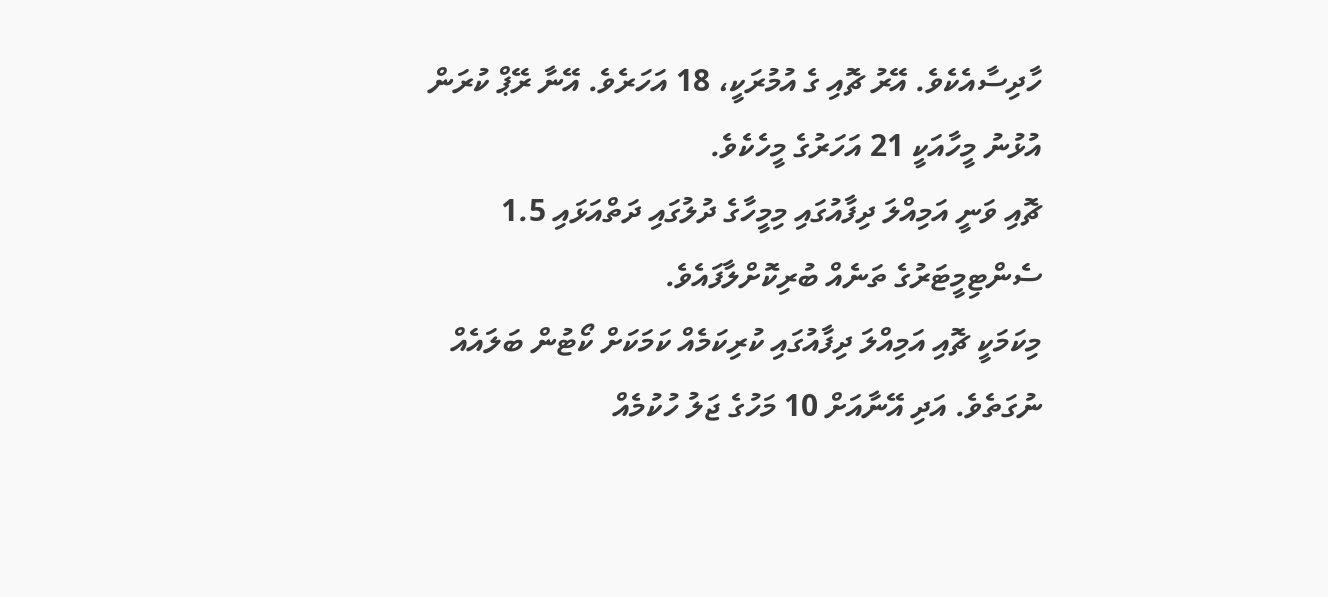ހާދިސާއެކެވެ. އޭރު ޗޮއި ގެ އުމުރަކީ، 18 އަހަރެވެ. އޭނާ ރޭޕް ކުރަން އުޅުނު މީހާއަކީ 21 އަހަރުގެ މީހެކެވެ.
ޗޮއި ވަނީ އަމިއްލަ ދިފާއުގައި މިމީހާގެ ދުލުގައި ދަތްއަޅައި 1.5 ސެންޓިމީޓަރުގެ ތަނެއް ބުރިކޮށްލާފައެވެ.
މިކަމަކީ ޗޮއި އަމިއްލަ ދިފާއުގައި ކުރިކަމެއް ކަމަކަށް ކޯޓުން ބަލައެއް ނުގަތެވެ. އަދި އޭނާއަށް 10 މަހުގެ ޖަލު ހުކުމެއް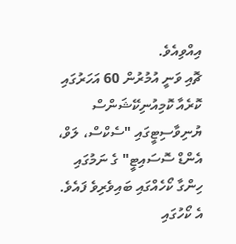އިއްވިއެވެ.
ޗޮއި ވަނީ އުމުރުން 60 އަހަރުގައި ކޮރެއާ ކޮމިއުނިކޭޝަންސް ޔުނިވާސިޓީގައި "ސެކްސް، ލަވް، އެންޑް ސޮސައިޓީ" ގެ ނަމުގައި ހިންގާ ކޯހެއްގައި ބައިވެރިވެ ފައެވެ. އެ ކޯހުގައި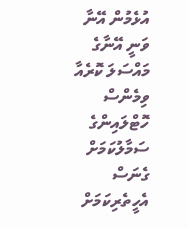އުޅެމުން އޭނާ ވަނީ އޭނާގެ މައްސަލަ ކޮރެއާ ވިމެންސް ހޮޓްލައިންގެ ސަމާލުކަމަށް ގެނަސް އެހީތެރިކަމަށް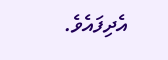އެދިފައެވެ.